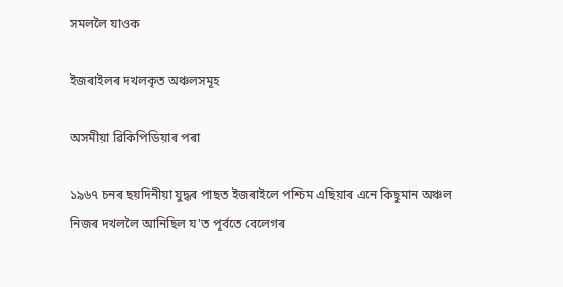সমললৈ যাওক

ইজৰাইলৰ দখলকৃত অঞ্চলসমূহ

অসমীয়া ৱিকিপিডিয়াৰ পৰা

১৯৬৭ চনৰ ছয়দিনীয়া যুদ্ধৰ পাছত ইজৰাইলে পশ্চিম এছিয়াৰ এনে কিছুমান অঞ্চল নিজৰ দখললৈ আনিছিল য'ত পূৰ্বতে বেলেগৰ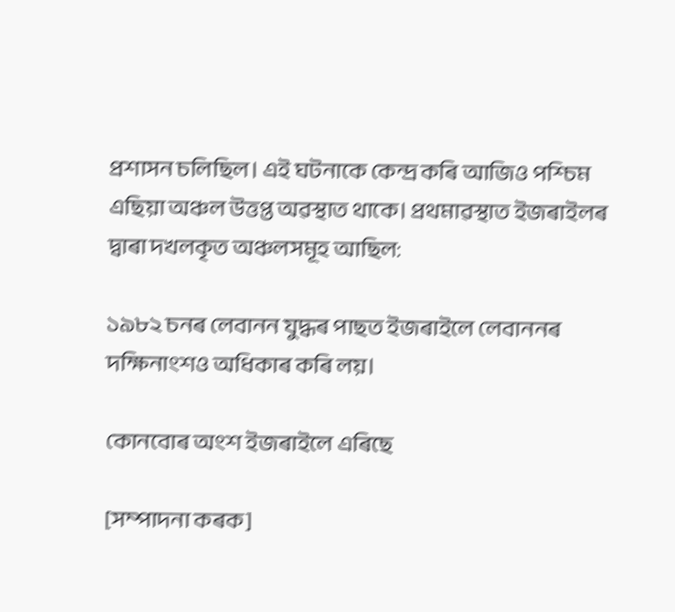প্ৰশাসন চলিছিল। এই ঘটনাকে কেন্দ্ৰ কৰি আজিও পশ্চিম এছিয়া অঞ্চল উত্তপ্ত অৱস্থাত থাকে। প্ৰথমাৱস্থাত ইজৰাইলৰ দ্বাৰা দখলকৃত অঞ্চলসমূহ আছিল:

১৯৮২ চনৰ লেবানন যুদ্ধৰ পাছত ইজৰাইলে লেবাননৰ দক্ষিনাংশও অধিকাৰ কৰি লয়।

কোনবোৰ অংশ ইজৰাইলে এৰিছে

[সম্পাদনা কৰক]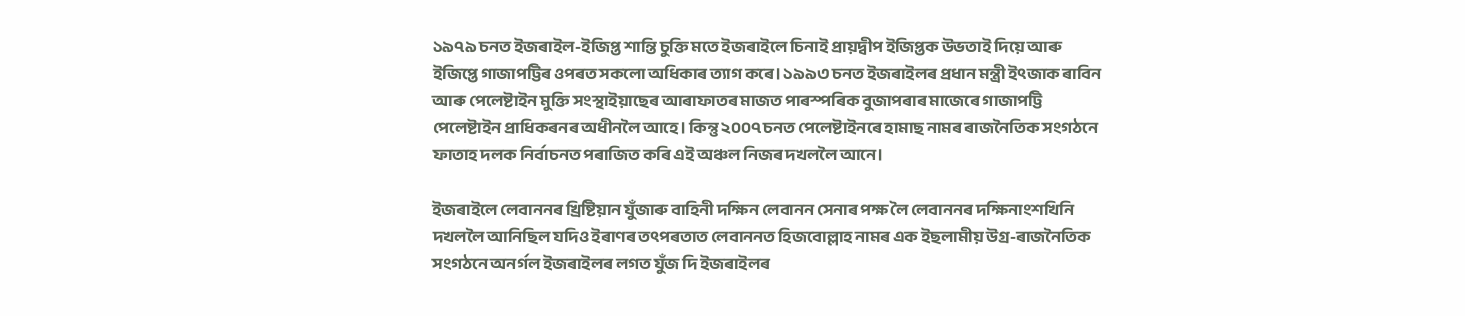১৯৭৯ চনত ইজৰাইল-ইজিপ্ত শান্তি চুক্তি মতে ইজৰাইলে চিনাই প্ৰায়দ্বীপ ইজিপ্তক উভতাই দিয়ে আৰু ইজিপ্তে গাজাপট্টিৰ ওপৰত সকলো অধিকাৰ ত্যাগ কৰে। ১৯৯৩ চনত ইজৰাইলৰ প্ৰধান মন্ত্ৰী ইৎজাক ৰাবিন আৰু পেলেষ্টাইন মুক্তি সংস্থাইয়াছেৰ আৰাফাতৰ মাজত পাৰস্পৰিক বুজাপৰাৰ মাজেৰে গাজাপট্টি পেলেষ্টাইন প্ৰাধিকৰনৰ অধীনলৈ আহে। কিন্তু ২০০৭ চনত পেলেষ্টাইনৰে হামাছ নামৰ ৰাজনৈতিক সংগঠনে ফাতাহ দলক নিৰ্বাচনত পৰাজিত কৰি এই অঞ্চল নিজৰ দখললৈ আনে।

ইজৰাইলে লেবাননৰ খ্ৰিষ্টিয়ান যুঁজাৰু বাহিনী দক্ষিন লেবানন সেনাৰ পক্ষ লৈ লেবাননৰ দক্ষিনাংশখিনি দখললৈ আনিছিল যদিও ইৰাণৰ তৎপৰতাত লেবাননত হিজবোল্লাহ নামৰ এক ইছলামীয় উগ্ৰ-ৰাজনৈতিক সংগঠনে অনৰ্গল ইজৰাইলৰ লগত যুঁজ দি ইজৰাইলৰ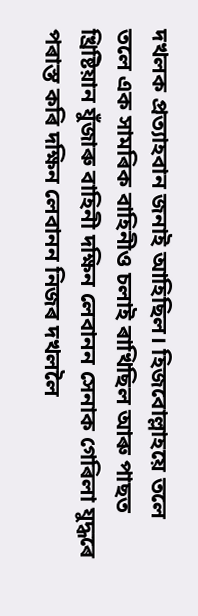দখলক প্ৰত্যাহবান জনাই আহিছিল। হিজবোল্লাহয়ে তলে তলে এক সামৰিক বাহিনীও চলাই ৰাখিছিল আৰু পাছত খ্ৰিষ্টিয়ান যুঁজাৰু বাহিনী দক্ষিন লেবানন সেনাক গেৰিলা যুদ্ধৰে পৰাস্ত কৰি দক্ষিন লেবানন নিজৰ দখললৈ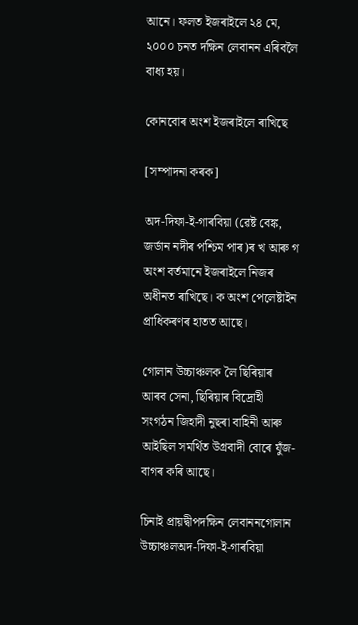আনে। ফলত ইজৰাইলে ২৪ মে, ২০০০ চনত দক্ষিন লেবানন এৰিবলৈ বাধ্য হয়।

কোনবোৰ অংশ ইজৰাইলে ৰাখিছে

[সম্পাদনা কৰক]

অদ-দিফা-ই-গাৰবিয়া (ৱেষ্ট বেঙ্ক, জৰ্ডান নদীৰ পশ্চিম পাৰ)ৰ খ আৰু গ অংশ বৰ্তমানে ইজৰাইলে নিজৰ অধীনত ৰাখিছে। ক অংশ পেলেষ্টাইন প্ৰাধিকৰণৰ হাতত আছে।

গোলান উচ্চাঞ্চলক লৈ ছিৰিয়াৰ আৰব সেনা, ছিৰিয়াৰ বিদ্ৰোহী সংগঠন জিহাদী নুছৰা বাহিনী আৰু আইছিল সমৰ্থিত উগ্ৰবাদী বোৰে যুঁজ-বাগৰ কৰি আছে।

চিনাই প্ৰায়দ্বীপদক্ষিন লেবাননগোলান উচ্চাঞ্চলঅদ-দিফা-ই-গাৰবিয়া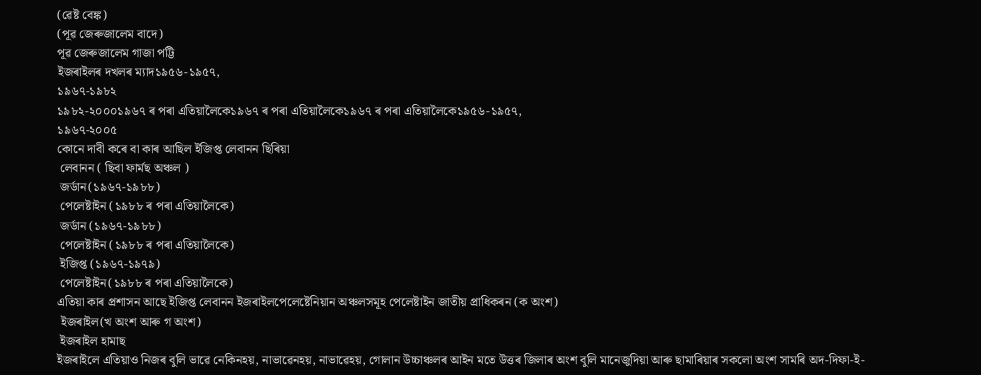(ৱেষ্ট বেঙ্ক)
(পূৱ জেৰুজালেম বাদে)
পূৱ জেৰুজালেম গাজা পট্টি
ইজৰাইলৰ দখলৰ ম্যাদ১৯৫৬-১৯৫৭,
১৯৬৭-১৯৮২
১৯৮২-২০০০১৯৬৭ ৰ পৰা এতিয়ালৈকে১৯৬৭ ৰ পৰা এতিয়ালৈকে১৯৬৭ ৰ পৰা এতিয়ালৈকে১৯৫৬-১৯৫৭,
১৯৬৭-২০০৫
কোনে দাবী কৰে বা কাৰ আছিল ইজিপ্ত লেবানন ছিৰিয়া
 লেবানন ( ছিবা ফাৰ্মছ অঞ্চল )
 জৰ্ডান(১৯৬৭-১৯৮৮)
 পেলেষ্টাইন (১৯৮৮ ৰ পৰা এতিয়ালৈকে)
 জৰ্ডান (১৯৬৭-১৯৮৮)
 পেলেষ্টাইন (১৯৮৮ ৰ পৰা এতিয়ালৈকে)
 ইজিপ্ত (১৯৬৭-১৯৭৯)
 পেলেষ্টাইন(১৯৮৮ ৰ পৰা এতিয়ালৈকে)
এতিয়া কাৰ প্ৰশাসন আছে ইজিপ্ত লেবানন ইজৰাইলপেলেষ্টেনিয়ান অঞ্চলসমূহ পেলেষ্টাইন জাতীয় প্ৰাধিকৰন (ক অংশ)
 ইজৰাইল(খ অংশ আৰু গ অংশ)
 ইজৰাইল হামাছ
ইজৰাইলে এতিয়াও নিজৰ বুলি ভাৱে নেকিনহয়, নাভাৱেনহয়, নাভাৱেহয়, গোলান উচ্চাঞ্চলৰ আইন মতে উত্তৰ জিলাৰ অংশ বুলি মানেজুদিয়া আৰু ছামাৰিয়াৰ সকলো অংশ সামৰি অদ-দিফা-ই-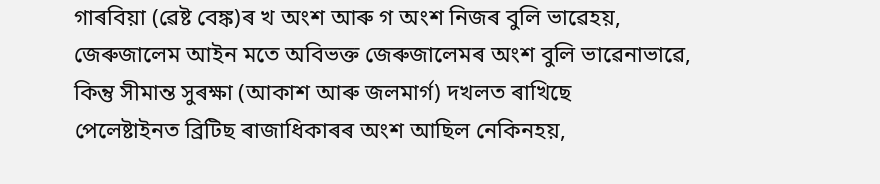গাৰবিয়া (ৱেষ্ট বেঙ্ক)ৰ খ অংশ আৰু গ অংশ নিজৰ বুলি ভাৱেহয়, জেৰুজালেম আইন মতে অবিভক্ত জেৰুজালেমৰ অংশ বুলি ভাৱেনাভাৱে, কিন্তু সীমান্ত সুৰক্ষা (আকাশ আৰু জলমাৰ্গ) দখলত ৰাখিছে
পেলেষ্টাইনত ব্ৰিটিছ ৰাজাধিকাৰৰ অংশ আছিল নেকিনহয়,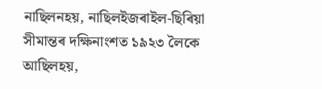নাছিলনহয়, নাছিলইজৰাইল-ছিৰিয়া সীমান্তৰ দক্ষিনাংশত ১৯২৩ লৈকে আছিলহয়,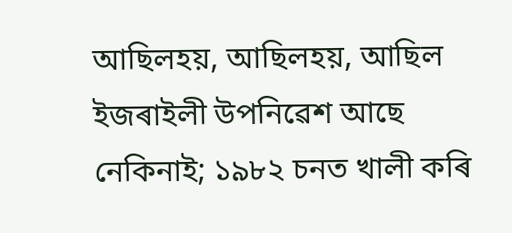আছিলহয়, আছিলহয়, আছিল
ইজৰাইলী উপনিৱেশ আছে নেকিনাই; ১৯৮২ চনত খালী কৰি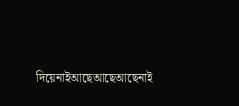দিয়েনাইআছেআছেআছেনাই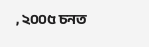, ২০০৫ চনত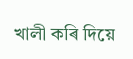খালী কৰি দিয়ে